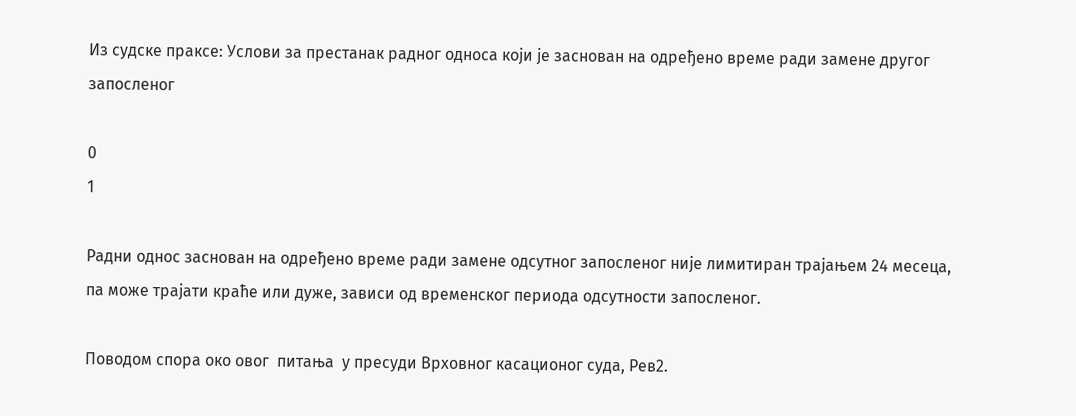Из судске праксе: Услови за престанак радног односа који је заснован на одређено време ради замене другог запосленог

0
1

Радни однос заснован на одређено време ради замене одсутног запосленог није лимитиран трајањем 24 месеца, па може трајати краће или дуже, зависи од временског периода одсутности запосленог.

Поводом спора око овог  питања  у пресуди Врховног касационог суда, Рев2.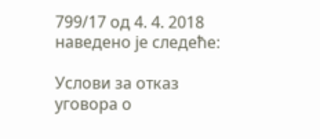799/17 од 4. 4. 2018  наведено је следеће:

Услови за отказ уговора о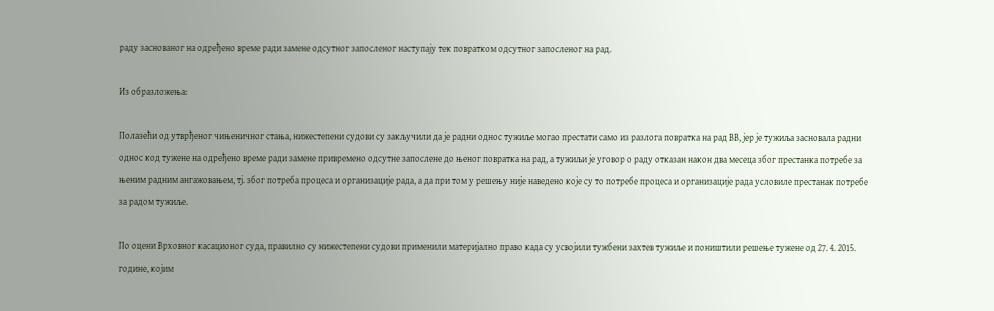раду заснованог на одређено време ради замене одсутног запосленог наступају тек повратком одсутног запосленог на рад.

Из образложења:

Полазећи од утврђеног чињеничног стања, нижестепени судови су закључили да је радни однос тужиље могао престати само из разлога повратка на рад ВВ, јер је тужиља засновала радни однос код тужене на одређено време ради замене привремено одсутне запослене до њеног повратка на рад, а тужиљи је уговор о раду отказан након два месеца због престанка потребе за њеним радним ангажовањем, тј. због потреба процеса и организације рада, а да при том у решењу није наведено које су то потребе процеса и организације рада условиле престанак потребе за радом тужиље.

По оцени Врховног касационог суда, правилно су нижестепени судови применили материјално право када су усвојили тужбени захтев тужиље и поништили решење тужене од 27. 4. 2015. године, којим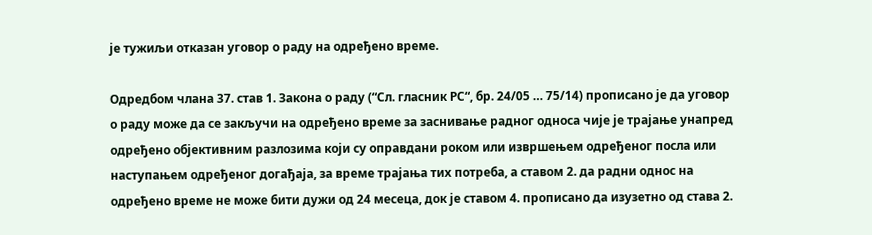је тужиљи отказан уговор о раду на одређено време.

Одредбом члана 37. став 1. Закона о раду (“Сл. гласник РС“, бр. 24/05 … 75/14) прописано је да уговор о раду може да се закључи на одређено време за заснивање радног односа чије је трајање унапред одређено објективним разлозима који су оправдани роком или извршењем одређеног посла или наступањем одређеног догађаја, за време трајања тих потреба, а ставом 2. да радни однос на одређено време не може бити дужи од 24 месеца, док је ставом 4. прописано да изузетно од става 2.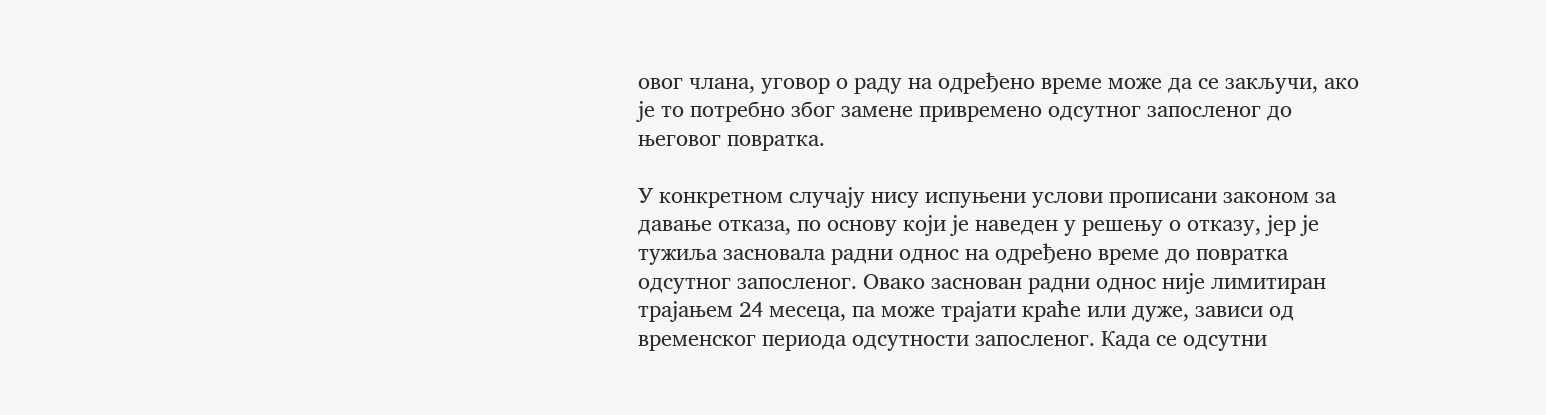овог члана, уговор о раду на одређено време може да се закључи, ако је то потребно због замене привремено одсутног запосленог до његовог повратка.

У конкретном случају нису испуњени услови прописани законом за давање отказа, по основу који је наведен у решењу о отказу, јер је тужиља засновала радни однос на одређено време до повратка одсутног запосленог. Овако заснован радни однос није лимитиран трајањем 24 месеца, па може трајати краће или дуже, зависи од временског периода одсутности запосленог. Када се одсутни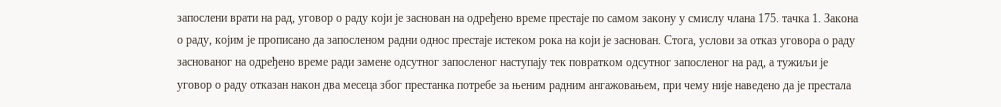запослени врати на рад, уговор о раду који је заснован на одређено време престаје по самом закону у смислу члана 175. тачка 1. Закона о раду, којим је прописано да запосленом радни однос престаје истеком рока на који је заснован. Стога, услови за отказ уговора о раду заснованог на одређено време ради замене одсутног запосленог наступају тек повратком одсутног запосленог на рад, а тужиљи је уговор о раду отказан након два месеца због престанка потребе за њеним радним ангажовањем, при чему није наведено да је престала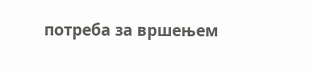потреба за вршењем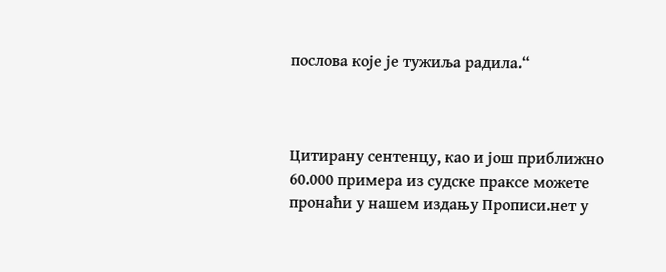послова које је тужиља радила.“



Цитирану сентенцу, као и још приближно 60.000 примера из судске праксе можете пронаћи у нашем издању Прописи.нет у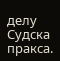делу Судска пракса.